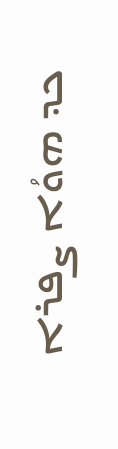ܟܕ ܗܘܳܐ ܨܦܪܐ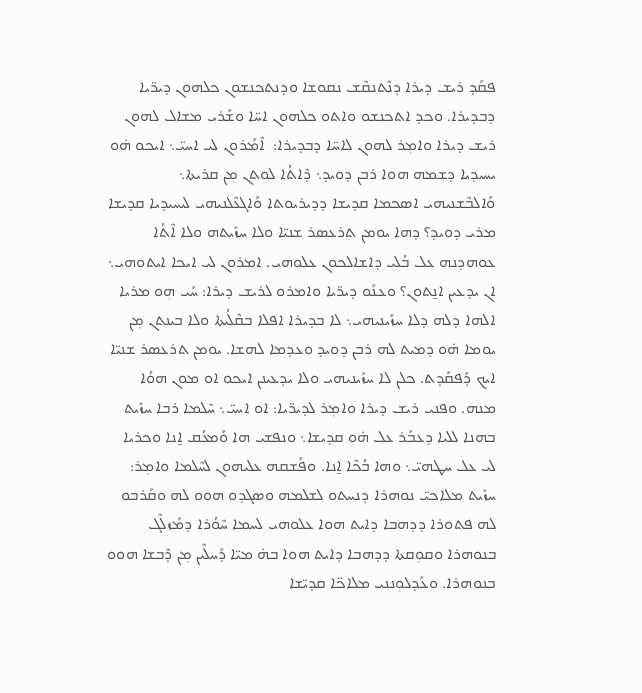ܦܩܰܕ ܪܝܫ ܕܝܪܐ ܕܢܶܬܢܩܶܫ ܢܩܘܫܐ ܘܕܢܬܟܢܫܘܢ ܟܠܗܘܢ ܕܝܪ̈ܝܐ ܕܒܕܝܪܐ. ܘܟܕ ܐܬܟܢܫܘ ܘܐܬܘ ܟܠܗܘܢ ܐܚ̈ܐ ܘܫܰܪܝ ܡܫܐܠ ܠܗܘܢ ܪܝܫ ܕܝܪܐ ܘܐܡ݂ܪ ܠܗܘܢ ܠܐܚ̈ܐ ܕܒܕܝܪܐ:  ܐܶܡܰܪܘܢ ܠܝ ܐܚܝ̈܆ ܐܝܟܘ ܗ̇ܘ ܝܚܝܕܝܐ ܕܫܡܗ ܗܘܐ ܪܒܢ ܕܘܝܕ܆ ܕܶܐܬܳܐ ܠܘܬܢ ܡ݂ܢ ܩܪܝܬܐ܆ ܘܰܐܠܒܶܫܢܝܗܝ ܐܣܟܡܐ ܩܕܝܫܐ ܕܕܝܪܝܘܬܐ ܘܰܐܓܥܶܠܢܝܗܝ ܠܝܚܝܕܝܐ ܩܕܝܫܐ ܡܪܝ ܕܘܝܕ؟ ܕܗܐ ܝܘܡܢ ܬܪܥܣܪ ܫܢܝ̈ܐ ܘܠܐ ܚܙܺܝܬܗ ܘܠܐ ܐܶܬܳܐ ܥܘܗܕܢܗ ܥܠ ܒܳܠܝ ܕܐܫܐܠܟܘܢ ܥܠܘܗܝ. ܐܡܪܘܢ ܠܝ ܐܝܟܐ ܐܝܬܘܗܝ܆ ܐܢ ܝܕܥܝܢ ܐܢ̱ܬܘܢ؟ ܘܥܢܰܘ ܕܝܪ̈ܝܐ ܘܐܡܪܘ ܠܪܝܫ ܕܝܪܐ: ܚܰܝ ܗ݂ܘ ܡܪܝܐ ܐܠܗܐ ܕܠܗ ܕܠܐ ܚܙܰܝܢܝܗܝ܆ ܠܐ ܒܕܝܪܐ ܐܦܠܐ ܒܩܶܠܳܝܬܐ ܘܠܐ ܒܝܢܬܢ ܡ݂ܢ ܝܘܡܐ ܗ̇ܘ ܕܡܝܬ ܠܗ ܪܒܢ ܕܘܝܕ ܘܥܕܡܐ ܠܗܫܐ. ܝܘܡܢ ܬܪܥܣܪ ܫܢܝ̈ܐ ܐܝܟ ܕܰܦܩܰܕܬ. ܟܠܢ ܠܐ ܚܙܰܝܢܝܗܝ ܘܠܐ ܝܕܥܝܢܢ ܐܝܟܘ ܐܘ ܡܘܢ ܗܘܳܐ ܡܢܗ. ܘܦܢܝ ܪܝܫ ܕܝܪܐ ܘܐܡ݂ܪ ܠܕܝܪ̈ܝܐ: ܐܘ ܐܚܝ̈܆ ܚܶܠܡܐ ܪܒܐ ܚܙܺܝܬ ܒܗܢܐ ܠܠܝܐ ܕܥܒܰܪ ܥܠ ܗ̇ܘ ܩܕܝܫܐ܆ ܘܢܦܫܝ ܗܐ ܘܰܡܥܳܩ ܐ̱ܢܐ ܘܟܪܝܐ ܠܝ ܥܠ ܚܛܗܝ̈܆ ܘܗܐ ܒܳܟܶܐ ܐ̱ܢܐ. ܘܦܰܫܩܗ ܥܠܝܗܘܢ ܠܚܶܠܡܐ ܘܐܡ݂ܪ: ܚܙܺܝܬ ܡܠܐܟܝ̈ ܢܘܗܪܐ ܕܢܚܬܘ ܠܫܠܡܗ ܘܣܓܕܘ ܗܘܘ ܠܗ ܘܩܰܪܒܘ ܠܗ ܦܬܘܪܐ ܕܕܗܒܐ ܕܐܝܬ ܗܘܐ ܥܠܘܗܝ ܠܚܡܐ ܚܶܘܳܪܐ ܕܡܰܙܠܶܓ ܒܢܘܗܪܐ ܘܩܘ݂ܩܬܐ ܕܕܗܒܐ ܕܐܝܬ ܗܘܐ ܒܗ̇ ܡܝ̈ܐ ܕܰܚܠܶܝܢ ܡ݂ܢ ܕܶܒܫܐ ܗܘܘ ܒܢܘܗܪܐ. ܘܥܰܕܠܘ݂ܢܢܝ ܡܠܐܟ̈ܐ ܩܕܝ̈ܫܐ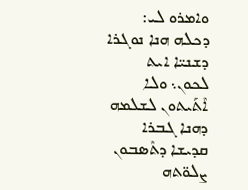ܘܐܡܪܘ ܠܝ: ܕܟܠܗ ܗܢܐ ܢܘܓܪܐ ܕܫܢܝ̈ܐ ܐܝܬ ܠܟܘܢ܆ ܘܠܐ ܐܶܬܰܝܬܘܢ ܠܫܠܡܗ ܕܗܢܐ ܓܒܪܐ ܩܕܝܫܐ ܕܬܶܣܒܘܢ ܨܠܘ̈ܬܗ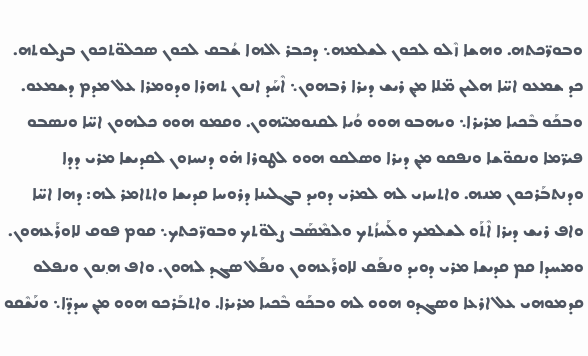ܘܒܘܪ̈ܟܬܗ. ܘܗܫܐ ܙܶܠܘ ܠܟܘܢ ܠܫܠܡܗ܆ ܕܟܒܪ ܐܠܗܐ ܫܳܒܩ ܠܟܘܢ ܣܟܠܘ̈ܬܟܘܢ ܒܨܠܘܬܗ. ܟܕ ܫܡܥܘ ܐܚ̈ܐ ܗܠܝܢ ܡ̈ܠܐ ܡ݂ܢ ܪܝܫ ܕܝܪܐ ܪܒܗܘܢ܆ ܐܶܚܰܕ ܐܢܘܢ ܬܗܪܐ ܘܕܘܡܪܐ ܥܠ ܡܕܡ ܕܫܡܥܘ. ܘܒܟܰܘ ܒܶܟܝܐ ܡܪܝܪܐ܆ ܘܝܗܒܘ ܗܘܘ ܘܳܝܐ ܠܩܢܘܡܝ̈ܗܘܢ. ܘܩܡܘ ܗܘܘ ܟܠܗܘܢ ܐܚ̈ܐ ܘܢܣܒܘ ܦܝܪ̈ܡܐ ܘܢܩܘ̈ܫܐ ܘܢܦܩܘ ܡ݂ܢ ܕܝܪܐ ܘܣܠܩܘ ܗܘܘ ܠܛܘܪܐ ܗ̇ܘ ܕܢܚܙܘܢ ܠܩܕܝܫܐ ܡܪܝ ܕܕܐ ܘܕܢܬܒܰܪܟܘܢ ܡܢܗ. ܘܐܬܚܙܝ ܠܗ ܠܡܪܝ ܕܘܝܕ ܒܓܠܝܢܐ ܕܪܘܚܐ ܩܕܝܫܐ ܘܐܬܐܡܪ ܠܗ: ܕܗܐ ܐܚ̈ܐ ܘܐܦ ܪܝܫ ܕܝܪܐ ܐܶܬܰܘ ܠܫܠܡܟ ܘܠܰܚܙܳܬܟ ܘܠܡܶܣܰܒ ܨܠܘ̈ܬܟ ܘܒܘܪ̈ܟܬܟ܆ ܩܘܡ ܦܘܩ ܠܐܘܪܰܥܗܘܢ. ܘܡܚܕܐ ܩܡ ܩܕܝܫܐ ܡܪܝ ܕܘܝܕ ܘܢܦܰܩ ܠܐܘܪܰܥܗܘܢ ܘܢܦܰܠ ܣܓܕ ܠܗܘܢ. ܘܐܦ ܗ݂ܢܘܢ ܘܢܦܠܘ ܩܕܡܘܗܝ ܥܠ ܐܪܥܐ ܘܣܓܕܘ ܗܘܘ ܠܗ ܘܒܟܰܘ ܒܶܟܝܐ ܡܪܝܪܐ. ܘܐܬܒܰܪܟܘ ܗܘܘ ܡ݂ܢ ܚܕܕ̈ܐ܆ ܘܢܰܫܶܩܘ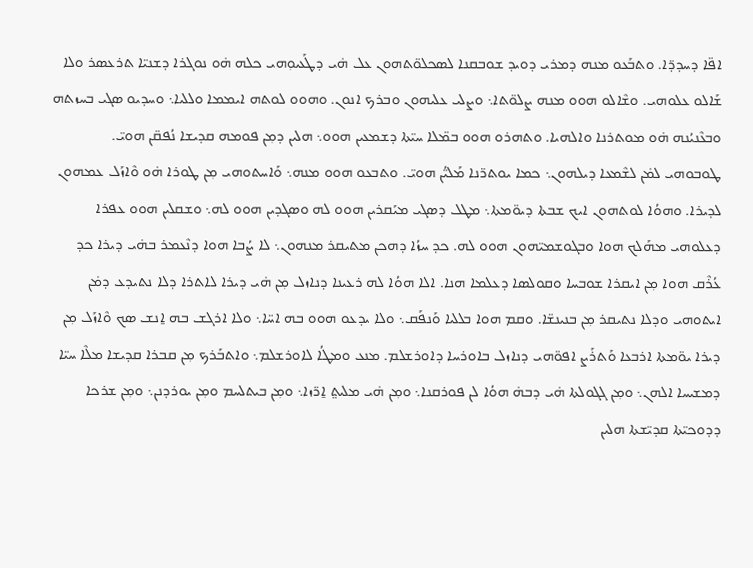ܐܦ̈ܐ ܕܚܕܕ̈ܐ. ܘܬܒܰܥܘ ܡܢܗ ܕܡܪܝ ܕܘܝܕ ܫܘܒܩܢܐ ܠܣܟܠܘ̈ܬܗܘܢ ܥܠ ܗ̇ܝ ܕܛܰܥܝܘ݂ܗܝ ܟܠܗ ܗ̇ܘ ܢܘܓܪܐ ܕܫܢܝ̈ܐ ܬܪܥܣܪ ܘܠܐ ܫܰܐܠܘ ܥܠܘܗܝ. ܘܫܶܐܠܘ ܗܘܘ ܡܢܗ ܨܠܘ̈ܬܐ܆ ܘܨܠܝ ܥܠܝܗܘܢ ܘܒܪܟ ܐܢܘܢ. ܘܗܘܘ ܠܘܬܗ ܐܝܡܡܐ ܘܠܠܝܐ܆ ܘܚܕܝܘ ܣܓܝ ܒܚܙܬܗ ܘܒܥܶܢܝܳܢܗ ܗ̇ܘ ܡܘܬܪܢܐ ܘܐܠܗܝܐ. ܘܬܗܪܘ ܗܘܘ ܒܡ̈ܠܐ ܚܝ̈ܬܐ ܕܫܡܥܝܢ ܗܘܘ܆ ܗܠܝܢ ܕܡ݂ܢ ܦܘܡܗ ܩܕܝܫܐ ܢܳܦܩ̈ܢ ܗܘܝ̈. ܛܘܒܘܗܝ ܠܡ̇ܢ ܠܫܶܡܥܐ ܕܝܠܗܘܢ܆ ܟܡܐ ܝܘܬܪ̈ܢܐ ܡܰܠܝ̈ܳܢ ܗܘܝ̈. ܘܬܒܥܘ ܗܘܘ ܡܢܗ܆ ܘܰܐܚܬܘܗܝ ܡ݂ܢ ܛܘܪܐ ܗ̇ܘ ܘܶܐܙܰܠ ܥܡܗܘܢ ܠܕܝܪܐ. ܘܗܘܳܐ ܠܘܬܗܘܢ ܐܝܟ ܫܒܬܐ ܕܝܘ̈ܡܬܐ܆ ܡܛܠ ܕܣܓܝ ܡܝܰܩܪܝܢ ܗܘܘ ܠܗ ܘܣܓܕܝܢ ܗܘܘ ܠܗ܆ ܘܫܩܠܝܢ ܗܘܘ ܥܦܪܐ ܕܥܠܘܗܝ ܡܗܰܠܟ ܗܘܐ ܘܒܓܘܫܡܝ̈ܗܘܢ ܗܘܘ ܠܗ. ܟܕ ܚܙܳܐ ܕܗܟܢ ܡܬܝܩܪ ܡܢܗܘܢ܆ ܠܐ ܨܳܒܐ ܗܘܐ ܕܢܶܥܡܪ ܒܗ̇ܝ ܕܝܪܐ ܟܕ ܥܳܪܶܩ ܗܘܐ ܡ݂ܢ ܐܝܩܪܐ ܫܘܒܚܐ ܘܩܘܠܣܐ ܕܥܠܡܐ ܗܢܐ. ܐܠܐ ܗܘܳܐ ܠܗ ܪܥܝܢܐ ܕܢܐܙܠ ܡ݂ܢ ܗ̇ܝ ܕܝܪܐ ܠܐܬܪܐ ܕܠܐ ܢܬܝܕܥ ܕܡ̇ܢ ܐܝܬܘܗܝ ܘܕܠܐ ܢܬܝܩܪ ܡ݂ܢ ܒܢܝܢܫ̈ܐ. ܘܩܡ ܗܘܐ ܒܠܠܝܐ ܘܰܢܦܰܩ܆ ܘܠܐ ܝܕܥܘ ܗܘܘ ܒܗ ܐܚ̈ܐ܆ ܘܠܐ ܐܪܓܫ ܒܗ ܐ̱ܢܫ ܣܟ ܘܶܐܙܰܠ ܡ݂ܢ ܕܝܪܐ ܝܘ̈ܡܬܐ ܐܪܒܥܐ ܘܰܬܪܰܨ ܐܦܘ̈ܗܝ ܕܢܐܙܠ ܒܐܘܪܚܐ ܕܐܘܪܫܠܡ. ܡܢܥ ܘܡܛܳܐ ܠܐܘܪܫܠܡ܆ ܘܐܬܒܰܪܟ ܡ݂ܢ ܩܒܪܐ ܩܕܝܫܐ ܡܠܶܐ ܚܝ̈ܐ ܕܡܫܝܚܐ ܐܠܗܢ܆ ܘܡ݂ܢ ܓܓܘܠܬܐ ܗ̇ܝ ܕܒܗ̇ ܗܘܳܐ ܠܢ ܦܘܪܩܢܐ܆ ܘܡ݂ܢ ܗ̇ܝ ܡܠܝܬ݀ ܐ̱ܪ̈ܙܐ܆ ܘܡ݂ܢ ܒܝܬܠܚܡ ܘܡ݂ܢ ܝܘܪܕܢܢ܆ ܘܡ݂ܢ ܫܪܟܐ ܕܕܘܟܝ̈ܬܐ ܩܕܝ̈ܫܬܐ ܗܠܝܢ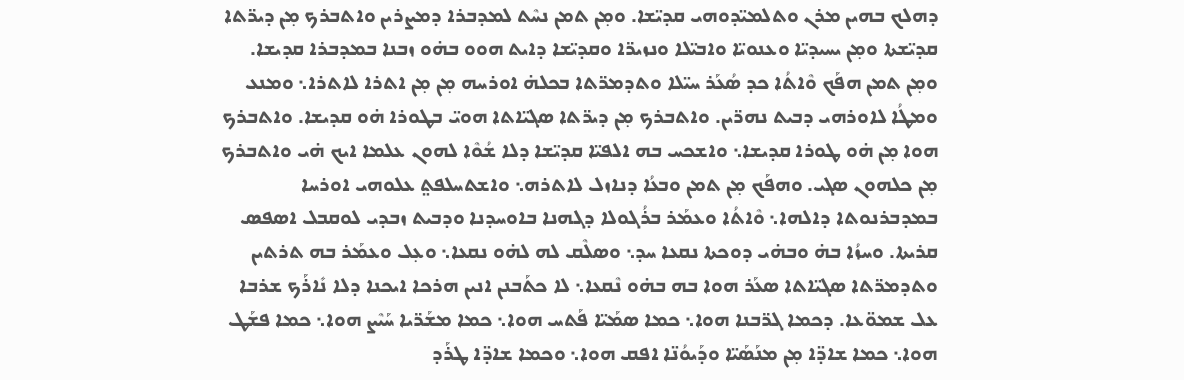ܕܗܠܟ ܒܗܝܢ ܡܪܢ ܘܬܠܡܝ̈ܕܘܗܝ ܩܕܝ̈ܫܐ. ܘܡ݂ܢ ܬܡܢ ܢܚܶܬ ܠܡܕܒܪܐ ܕܡܨܪܝܢ ܘܐܬܒܪܟ ܡ݂ܢ ܕܝܪ̈ܬܐ ܩܕܝ̈ܫܬܐ ܘܡ݂ܢ ܝܚܝܕܝ̈ܐ ܘܥܢܘܝ̈ܐ ܘܐܒܝ̈ܠܐ ܘܢܙܝܪ̈ܐ ܘܩܕܝ̈ܫܐ ܕܐܝܬ ܗܘܘ ܒܗ̇ܘ ܙܒܢܐ ܒܡܕܒܪܐ ܩܕܝܫܐ. ܘܡ݂ܢ ܬܡܢ ܗܦܰܟ ܘܶܐܬܳܐ ܟܕ ܣܳܥܰܪ ܚܝ̈ܠܐ ܘܬܕܡܪ̈ܬܐ ܒܟܠܗ̇ ܐܘܪܚܗ ܡ݂ܢ ܡ݂ܢ ܐܬܪܐ ܠܐܬܪܐ܆ ܘܡܢܥ ܘܡܛܳܐ ܠܐܘܪܗܝ ܕܒܝܬ ܢܗܪ̈ܝܢ. ܘܐܬܒܪܟ ܡ݂ܢ ܕܝܪ̈ܬܐ ܣܓܝ̈ܐܬܐ ܗܘܝ̈ ܒܛܘܪܐ ܗ̇ܘ ܩܕܝܫܐ. ܘܐܬܒܪܟ ܗܘܐ ܡ݂ܢ ܗ̇ܘ ܛܘܪܐ ܩܕܝܫܐ܆ ܘܐܫܟܚ ܒܗ ܐܠܦܝ̈ܐ ܩܕܝ̈ܫܐ ܕܠܐ ܫܳܘܶܐ ܠܗܘܢ ܥܠܡܐ ܐܝܟ ܗ̇ܝ ܘܐܬܒܪܟ ܡ݂ܢ ܟܠܗܘܢ ܣܓܝ. ܘܗܦܰܟ ܡ݂ܢ ܬܡܢ ܘܒܥܳܐ ܕܢܐܙܠ ܠܐܬܪܗ܆ ܘܐܫܬܚܠܦܬ݀ ܥܠܘܗܝ ܐܘܪܚܐ ܒܡܕܒܪܢܘܬܐ ܕܐܠܗܐ܆ ܘܶܐܬܳܐ ܘܥܡܰܪ ܒܪܳܓܘܠܐ ܕܓܗܢܐ ܒܐܘܚܕܢܐ ܘܕܒܝܬ ܙܒܕܝ ܠܘܩܒܠ ܐܣܦܣ ܩܪܝܬܐ. ܘܚܙܳܐ ܒܗ̇ ܘܒܗ̇ܝ ܕܘܟܬܐ ܢܩܥܐ ܚܕ܆ ܘܣܠܶܩ ܠܗ ܠܗ̇ܘ ܢܩܥܐ܆ ܘܥ݂ܠ ܘܥܡܰܪ ܒܗ ܬܪܬܝܢ ܘܬܕܡܪ̈ܬܐ ܣܓܝ̈ܐܬܐ ܣܥܰܪ ܗܘܐ ܒܗ ܒܗ̇ܘ ܢܶܩܥܐ܆ ܠܐ ܟܬܰܒܢܢ ܐܢܝܢ ܗܪܟܐ ܐܝܟܢܐ ܕܠܐ ܢܺܐܪܰܟ ܫܪܒܐ ܥܠ ܫܡܘ̈ܥܐ. ܕܟܡܐ ܓܪ̈ܒܢܐ ܗܘܐ܆ ܟܡܐ ܣܡܰܝ̈ܐ ܦܰܬܚ ܗܘܐ܆ ܟܡܐ ܡܫܰܪ̈ܝܐ ܚܰܝܶܨ ܗܘܐ܆ ܟܡܐ ܦܫܰܛ ܗܘܐ܆ ܟܡܐ ܫܐܕ̈ܐ ܡ݂ܢ ܡܢܰܣܰܝ̈ܐ ܘܕܰܝܘܳܢ̈ܐ ܐܦܩ ܗܘܐ܆ ܘܟܡܐ ܫܐܕ̈ܐ ܛܪܰܕ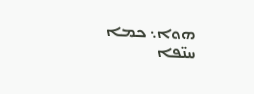ܗܘܐ܆ ܟܡܐ ܚܢ̈ܦܐ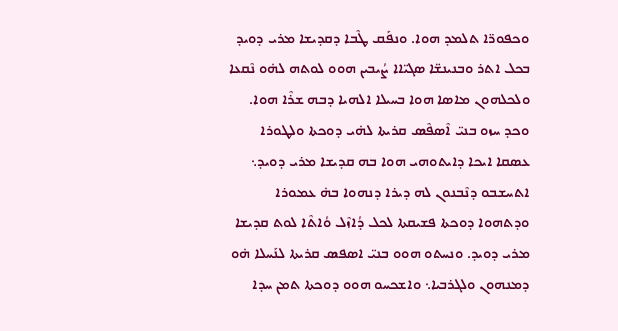ܘܟܦܘܪ̈ܐ ܬܠܡܕ ܗܘܐ. ܘܢܦܰܩ ܛܶܒܐ ܕܩܕܝܫܐ ܡܪܝ ܕܘܝܕ ܒܟܠ ܐܬܪ ܘܒܢܝܢܫ̈ܐ ܣܓܝ̈ܐܐ ܨܳܝܒܝܢ ܗܘܘ ܠܘܬܗ ܠܗ̇ܘ ܢܶܩܥܐ ܘܠܟܠܗܘܢ ܡܐܣܐ ܗܘܐ ܒܚܝܠܐ ܐܠܗܝܐ ܕܒܗ ܫܪܶܐ ܗܘܐ. ܘܟܕ ܚܙܘ ܒܢܝ̈ ܐܶܣܦܶܣ ܩܪܝܬܐ ܠܗ̇ܝ ܕܘܟܬܐ ܘܠܛܘܪܐ ܥܣܩܐ ܐܝܟܐ ܕܐܝܬܘܗܝ ܗܘܐ ܒܗ ܩܕܝܫܐ ܡܪܝ ܕܘܝܕ܆ ܐܬܚܫܒܘ ܕܢܶܒܢܘܢ ܠܗ ܕܝܪܐ ܕܢܗܘܐ ܒܗ̇ ܥܡܘܪܐ ܘܕܬܗܘܐ ܕܘܟܬܐ ܦܫܝܩܬܐ ܠܟܠ ܕܳܐܙܶܠ ܘܳܐܬܶܐ ܠܘܬ ܩܕܝܫܐ ܡܪܝ ܕܘܝܕ. ܘܢܚܬܘ ܗܘܘ ܒܢܝ̈ ܐܣܦܣ ܩܪܝܬܐ ܠܢܰܚܠܐ ܗ̇ܘ ܕܡܢܗܘܢ ܘܠܓܪܒܝܐ܆ ܘܐܫܟܚܘ ܗܘܘ ܕܘܟܬܐ ܬܡܢ ܚܕܐ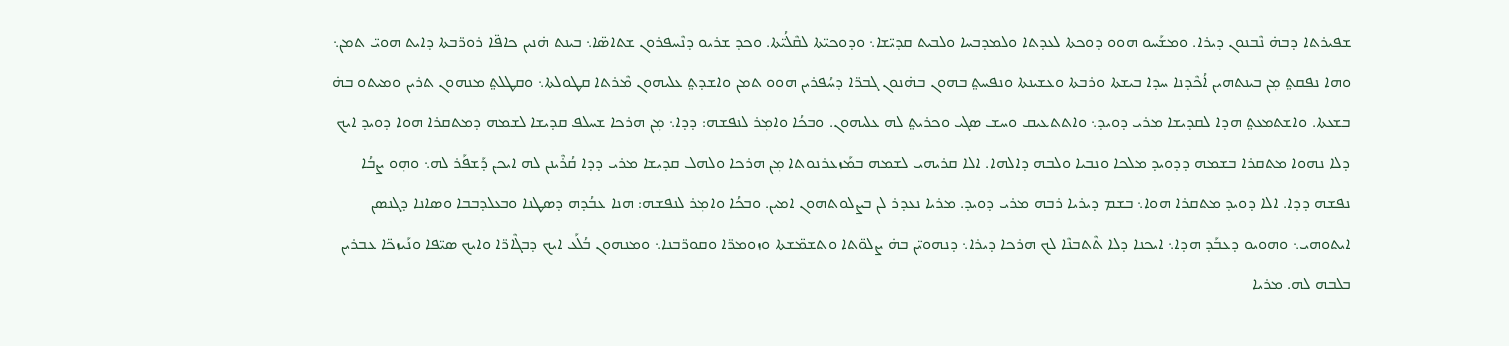ܫܦܝܪܬܐ ܕܒܗ̇ ܢܶܒܢܘܢ ܕܝܪܐ. ܘܡܫܰܚܘ ܗܘܘ ܕܘܟܬܐ ܠܥܕܬܐ ܘܠܡܕܒܚܐ ܘܠܒܝܬ ܩܕܝ̈ܫܐ܆ ܘܕܘܟܝ̈ܬܐ ܠܩܶܠܳܝ̈ܬܐ. ܘܟܕ ܫܪܝܘ ܕܢܶܚܦܪܘܢ ܫܬܐܣ̈ܐ܆ ܒܝܢܬ ܗ̇ܢܝܢ ܟܐܦ̈ܐ ܪܘܪ̈ܒܬܐ ܕܐܝܬ ܗܘܝ̈ ܬܡܢ܆ ܘܗܐ ܢܦܩܬ݀ ܡ݂ܢ ܒܝܢܬܗܝܢ ܐܳܟܶܕܢܐ ܚܕܐ ܒܝܫܬܐ ܘܪܒܬܐ ܘܥܫܝܢܬܐ ܘܢܦܚܬ݀ ܒܗܘܢ ܒܗ̇ܢܘܢ ܓܒܪ̈ܐ ܕܚܳܦܪܝܢ ܗܘܘ ܬܡܢ ܘܐܫܕܬ݀ ܥܠܝܗܘܢ ܡܶܪܬܐ ܩܛܘܠܬܐ܆ ܘܩܛܠܬ݀ ܡܢܗܘܢ ܬܪܝܢ ܘܡܝܬܘ ܒܗ̇ ܒܫܥܬܐ. ܘܐܫܬܡܥܬ݀ ܗܕܐ ܠܩܕܝܫܐ ܡܪܝ ܕܘܝܕ܆ ܘܐܬܬܥܝܩ ܘܚܫ ܣܓܝ ܘܟܪܝܬ݀ ܠܗ ܥܠܝܗܘܢ. ܘܒܟܳܐ ܘܐܡ݂ܪ ܠܢܦܫܗ: ܕܕܐ܆ ܡ݂ܢ ܗܪܟܐ ܫܚܠܦ ܩܕܝܫܐ ܠܫܡܗ ܕܡܬܩܪܐ ܗܘܐ ܕܘܝܕ ܐܝܟ ܕܠܐ ܢܗܘܐ ܡܬܩܪܐ ܒܫܡܗ ܕܕܘܝܕ ܡܠܟܐ ܘܢܒܝܐ ܘܠܒܗ ܕܐܠܗܐ. ܐܠܐ ܩܪܝܗܝ ܠܫܡܗ ܒܡܰܙܥܪܢܘܬܐ ܡ݂ܢ ܗܪܟܐ ܘܠܗܠ ܩܕܝܫܐ ܡܪܝ ܕܕܐ ܩܳܪܶܝܢܢ ܠܗ ܐܝܟܢ ܕܰܫܦܰܪ ܠܗ܆ ܘܗ݂ܘ ܨܒܳܐ ܢܦܫܗ ܕܕܐ. ܐܠܐ ܕܘܝܕ ܡܬܩܪܐ ܗܘܐ܆ ܒܫܡ ܕܝܪܝܐ ܪܒܗ ܡܪܝ ܕܘܝܕ. ܡܪܝܐ ܢܥܕܪ ܠܢ ܒܨܠܘܬܗܘܢ ܐܡܝܢ. ܘܒܟܳܐ ܘܐܡ݂ܪ ܠܢܦܫܗ: ܗܢܐ ܥܒܳܕܗ ܕܣܛܢܐ ܘܒܥܠܕܒܒܐ ܘܣܐܢܐ ܕܓܢܣܢ ܐܝܬܘܗܝ܆ ܘܗܘܝܘ ܕܥܒܰܕ ܗܕܐ܆ ܐܝܟܢܐ ܕܠܐ ܬܶܬܒܢܶܐ ܠܟ ܗܪܟܐ ܕܝܪܐ܆ ܕܢܗܘܝ̈ܢ ܒܗ̇ ܨܠܘ̈ܬܐ ܘܬܫܡ̈ܫܬܐ ܘܙܘܡܪ̈ܐ ܘܩܘܪ̈ܒܢܐ܆ ܘܡܢܗܘܢ ܒܳܠܰܥ ܐܝܟ ܕܒܓܶܐܪ̈ܐ ܘܐܝܟ ܣܝ̈ܦܐ ܘܢܰܝܙܟ̈ܐ ܥܒܪܝܢ ܒܠܒܗ ܠܗ. ܡܪܝܐ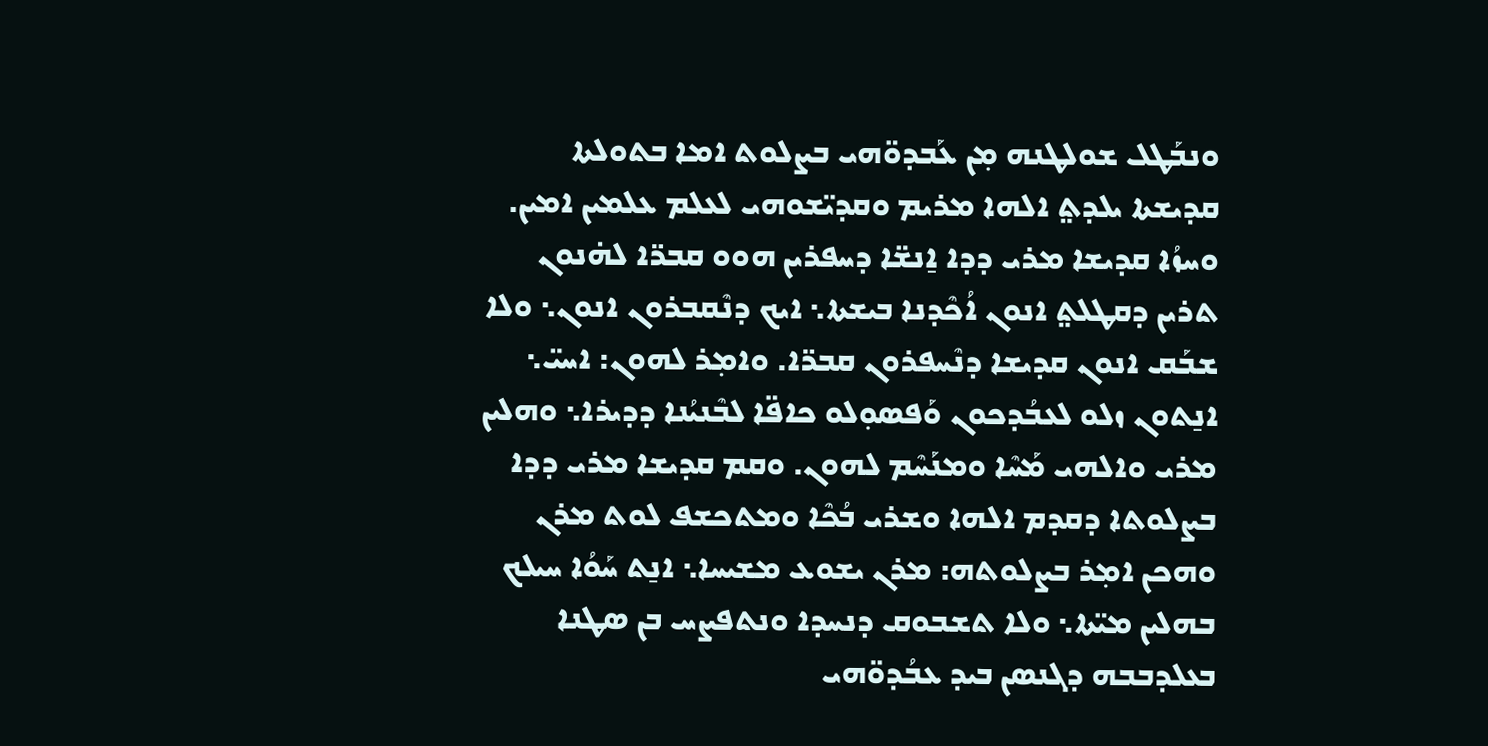ܘܢܒܰܛܠ ܫܘܠܛܢܗ ܡ݂ܢ ܥܰܒܕܘ̈ܗܝ ܒܨܠܘܬ ܐܡܐ ܒܬܘܠܬܐ ܩܕܝܫܬܐ ܝܠܕܬ݀ ܐܠܗܐ ܡܪܝܡ ܘܩܕܝ̈ܫܘܗܝ ܠܥܠܡ ܥܠܡܝܢ ܐܡܝܢ. ܘܚܙܳܐ ܩܕܝܫܐ ܡܪܝ ܕܕܐ ܐ̱ܢܫ̈ܐ ܕܚܦܪܝܢ ܗܘܘ ܩܒܪ̈ܐ ܠܗ̇ܢܘܢ ܬܪܝܢ ܕܩܛܠܬ݀ ܐܢܘܢ ܐܳܟܶܕܢܐ ܒܝܫܬܐ܆ ܐܝܟ ܕܢܶܩܒܪܘܢ ܐܢܘܢ܆ ܘܠܐ ܫܒܰܩ ܐܢܘܢ ܩܕܝܫܐ ܕܢܶܚܦܪܘܢ ܩܒܪ̈ܐ. ܘܐܡ݂ܪ ܠܗܘܢ: ܐܚܝ̈܆ ܐܢ̱ܬܘܢ ܙܠܘ ܠܥܒܳܕܟܘܢ ܘܰܦܣܘ݂ܠܘ ܟܐܦ̈ܐ ܠܒܶܢܝܳܢܐ ܕܕܝܪܐ܆ ܘܗܠܝܢ ܡܪܝ ܘܐܠܗܝ ܡܰܚܶܐ ܘܡܢܰܚܶܡ ܠܗܘܢ. ܘܩܡ ܩܕܝܫܐ ܡܪܝ ܕܕܐ ܒܨܠܘܬܐ ܕܩܕܡ ܐܠܗܐ ܘܫܪܝ ܒܳܟܶܐ ܘܡܬܟܫܦ ܠܘܬ ܡܪܢ ܘܗܟܢ ܐܡ݂ܪ ܒܨܠܘܬܗ: ܡܪܢ ܝܫܘܥ ܡܫܝܚܐ܆ ܐܢ̱ܬ ܚܰܘܳܐ ܚܝܠܟ ܒܗܠܝܢ ܡܝ̈ܬܐ܆ ܘܠܐ ܬܫܒܘܩ ܕܢܚܕܐ ܘܢܬܦܨܚ ܒܢ ܣܛܢܐ ܒܥܠܕܒܒܗ ܕܓܢܣܢ ܒܝܕ ܥܒܳܕܘ̈ܗܝ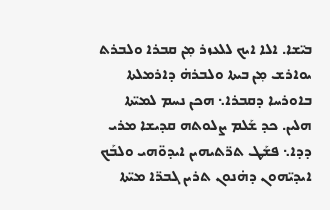ܒܝ̈ܫܐ. ܐܠܐ ܐܝܟ ܠܠܥܙܪ ܡ݂ܢ ܩܒܪܐ ܘܠܒܪܬ ܝܘܐܪܫ ܡ݂ܢ ܒܝܬܐ ܘܠܒܪܗ̇ ܕܐܪܡܠܬܐ ܒܐܘܪܚܐ ܕܩܒܪܐ܆ ܗܟܢ ܢܚܡ ܠܡܝ̈ܬܐ ܗܠܝܢ. ܟܕ ܫܰܠܡ ܨܠܘܬܗ ܩܕܝܫܐ ܡܪܝ ܕܕܐ܆ ܦܫܰܛ ܬܪ̈ܬܝܗܝܢ ܐܝܕܘ̈ܗܝ ܘܠܒܰܟ ܐܝܕܝ̈ܗܘܢ ܕܗ̇ܢܘܢ ܬܪܝܢ ܓܒܪ̈ܐ ܡܝ̈ܬܐ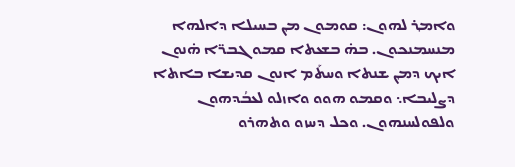ܘܐܡ݂ܪ ܠܗܘܢ: ܩܘܡܘܢ ܡ݂ܢ ܒܚܝܠܐ ܕܐܠܗܐ ܡܢܚܡܢܟܘܢ. ܒܗ̇ ܒܫܥܬܐ ܩܡܘ ܓܒܪ̈ܐ ܗ̇ܢܘܢ ܐܝܟ ܕܡ݂ܢ ܫܢܬܐ ܘܚܬܰܡ ܐܢܘܢ ܩܕܝܫܐ ܒܐܬܐ ܕܨܠܝܒܐ܆ ܘܩܡܘ ܗܘܘ ܘܐܙܠܘ ܠܥܒܳܕܗܘܢ ܘܠܦܘܠܚܢܗܘܢ. ܘܟܠ ܕܚܙܘ ܘܬܗܪܘ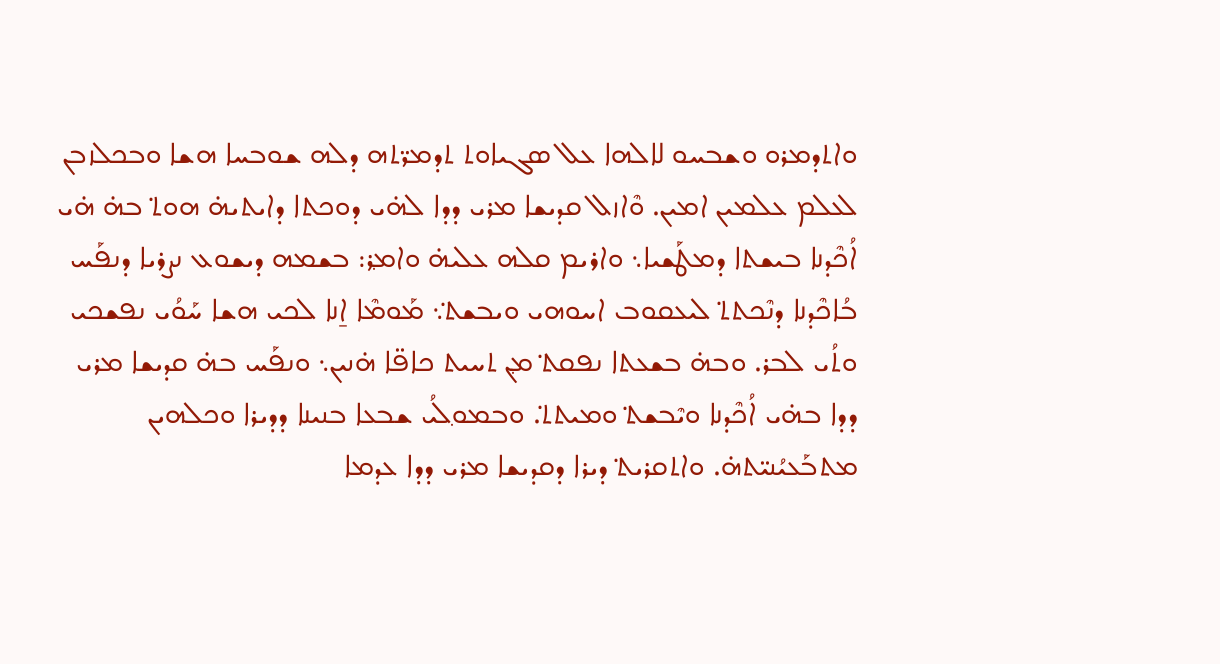ܘܐܬܕܡܪܘ ܘܫܒܚܘ ܠܐܠܗܐ ܥܠ ܣܓܝܐܘܬ ܬܕܡܪ̈ܬܗ ܕܠܗ ܫܘܒܚܐ ܗܫܐ ܘܒܟܠܙܒܢ ܠܥܠܡ ܥܠܡܝܢ ܐܡܝܢ. ܘܶܐܙܠ ܩܕܝܫܐ ܡܪܝ ܕܕܐ ܠܗ̇ܝ ܕܘܟܬܐ ܕܐܝܬܝܗ̇ ܗܘܬ݀ ܒܗ̇ ܗ̇ܝ ܐܳܟܶܕܢܐ ܒܝܫܬܐ ܕܡܛܰܫܝܐ܆ ܘܐܪܝܡ ܩܠܗ ܥܠܝܗ̇ ܘܐܡ݂ܪ: ܒܫܡܗ ܕܝܫܘܥ ܢܨܪܝܐ ܕܢܦܰܚ ܒܳܐܟܶܕܢܐ ܕܢܶܟܬܬ݀ ܠܝܥܩܘܒ ܐܚܘܗܝ ܘܝܒܫܬ݀܆ ܡܰܘܡܶܐ ܐ̱ܢܐ ܠܟܝ ܗܫܐ ܚܰܘܳܝ ܢܦܫܟܝ ܘܬܳܝ ܠܒܪ. ܘܒܗ̇ ܒܫܥܬܐ ܢܦܩܬ݀ ܡ݂ܢ ܬܚܝܬ ܟܐܦ̈ܐ ܗ̇ܢܝܢ܆ ܘܢܦܰܚ ܒܗ̇ ܩܕܝܫܐ ܡܪܝ ܕܕܐ ܒܗ̇ܝ ܐܳܟܶܕܢܐ ܘܝܶܒܫܬ݀ ܘܡܝܬܬ݀. ܘܒܡܘ݂ܠܳܝ ܫܒܥܐ ܒܢܝܢܐ ܕܕܝܪܐ ܘܟܠܗܝܢ ܡܬܒܰܥܝܳܢܝ̈ܬܗ̇. ܘܐܬܩܪܝܬ݀ ܕܝܪܐ ܕܩܕܝܫܐ ܡܪܝ ܕܕܐ ܥܕܡܐ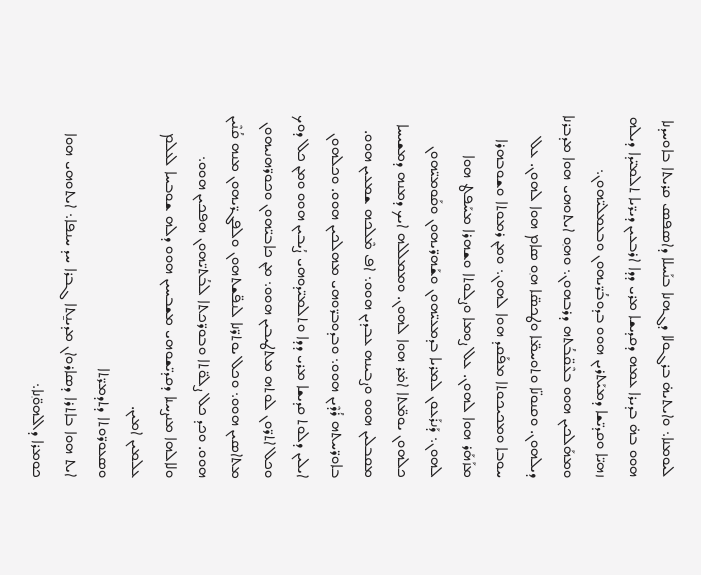ܠܝܘܡܢܐ܆ ܘܐܝܬܝܗ̇ ܒܪܓܘܠܐ ܕܓܗܢܐ ܒܢܰܚܠܐ ܕܐܣܦܣ ܩܪܝܬܐ ܒܐܘܚܕܢܐ ܗܘܘ ܒܗ̇ ܒܕܝܪܐ ܥܡܗ ܕܩܕܝܫܐ ܡܪܝ ܕܕܐ ܐܪܒܥܝܢ ܕܝܪ̈ܝܐ ܬܠܡܝ̈ܕܐ ܕܝܠܗ ܙܗܝ̈ܐ ܘܩܕܝ̈ܫܐ ܕܡܝܰܬܪܝܢ ܗܘܘ ܒܕܘܒܳܪ̈ܝܗܘܢ ܘܒܥܡܠܝ̈ܗܘܢ܆ ܘܡܗܰܠܟܝܢ ܗܘܘ ܒܥܶܩ̈ܒܳܬܗ ܕܪܒܗܘܢ܆ ܘܗ݂ܘ ܐܝܬܘܗܝ ܗܘܐ ܡܕܒܪܢܐ ܕܝܠܗܘܢ. ܘܩܢܘܢ̈ܐ ܘܬܘܚܡ̈ܐ ܘܛܟܣ̈ܐ ܗ݂ܘ ܣܐܡ ܗܘܐ ܠܗܘܢ. ܥܠ ܚܘܒܐ ܘܡܟܝܟܘܬܐ ܡܦܰܩܕ ܗܘܐ ܠܗܘܢ܆ ܘܡ݂ܢ ܪܡܘܬܐ ܘܫܘܒܗܪܐ ܡܙܰܗܰܪ ܗܘܐ ܠܗܘܢ. ܥܠ ܨܘܡܐ ܘܨܠܘܬܐ ܘܫܗܪܐ ܡܚܰܦܛ ܗܘܐ ܠܗܘܢ܆ ܕܰܢܪܰܥܘܢ ܠܡܪܝܐ ܒܕܡܥܝ̈ܗܘܢ ܘܫܰܗܪ̈ܝܗܘܢ ܘܩܰܘܡܝ̈ܗܘܢ ܟܠܗܘܢ ܝܘܡ̈ܬܐ ܐܡ̇ܪ ܗܘܐ ܠܗܘܢ. ܘܡܡܠܠܗ ܐܝܟ ܕܡܢܗ ܕܡܫܝܚܐ ܡܩܒܠܝܢ ܗܘܘ ܘܨܒܝܢܗ ܥܒܕܝܢ ܗܘܘ܆ ܐܦ ܡܶܠܟܗ ܫܡܥܝܢ ܗܘܘ. ܒܐܘܪ̈ܚܬܗ ܪܳܕܶܝܢ ܗܘܘ܆ ܘܒܕܘܒܪ̈ܘܗܝ ܡܗܠܟܝܢ ܗܘܘ. ܘܟܠܗܘܢ ܐܝܠܝܢ ܕܠܘܬ ܩܕܝܫܐ ܡܪܝ ܕܕܐ ܘܬܠܡܝ̈ܕܘܗܝ ܨܳܝܒܝܢ ܗܘܘ ܘܡ݂ܢ ܟܠ ܕܘܟ ܘܟܠ ܐܬܪ̈ܘܢ ܠܘܬܗ ܡܬܛܝܒܝܢ ܗܘܘ܆ ܡ݂ܢ ܟܐܒܝ̈ܗܘܢ ܘܟܘܪ̈ܗܢܝܗܘܢ ܡܬܐܣܝܢ ܗܘܘ܆ ܘܟܠ ܝܘܬܪ̈ܢܐ ܠܢܦ̈ܫܬܗܘܢ ܘܠܦܓܪ̈ܝܗܘܢ ܡܢܗ ܩܳܢܶܝܢ ܗܘܘ. ܘܟܕ ܟܠ ܨܠܘ̈ܬܐ ܘܒܘܪ̈ܟܬܐ ܠܒܳܬܝ̈ܗܘܢ ܗܦܟܝܢ ܗܘܘ܆ ܘܠܐܠܗܐ ܡܢܨܚܢܐ ܕܩܕܝ̈ܫܘܗܝ ܡܫܒܚܝܢ ܗܘܘ ܕܠܗ ܫܘܒܚܐ ܠܥܠܡ ܥܠܡܝܢ ܐܡܝܢ.
ܘܣܥܘܪ̈ܘܬܐ ܕܬܕܡܪ̈ܬܐ
ܐܝܬ ܗܘܐ ܒܐܬܪܐ ܕܣܐܪܘܐܢ ܡܕܝܢ̱ܬܐ ܓܒܪܐ ܚܕ ܚܢܦܐ܆ ܐܝܬܘܗܝ ܗܘܐ ܟܘܡܪܐ ܕܐܠܗܘ݂̈ܢܐ܆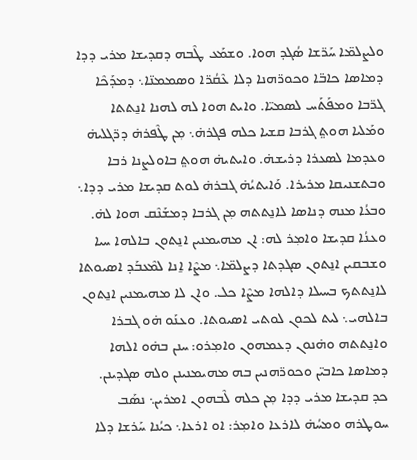ܘܠܨܠܡ̈ܐ ܚܰܪ̈ܫܐ ܣܳܓܕ ܗܘܐ. ܘܫܡܰܥ ܛܶܒܗ ܕܩܕܝܫܐ ܡܪܝ ܕܕܐ ܕܡܐܣܐ ܟܐܒ̈ܐ ܘܟܘܪ̈ܗܢܐ ܕܠܐ ܥܶܩܳܪ̈ܐ ܘܣܡܡܢ̈ܐ܆ ܕܡܕܰܟܶܐ ܓܪ̈ܒܐ ܘܡܦܰܬܰܚ ܠܣܡܝ̈ܐ. ܘܐܝܬ ܗܘܐ ܠܗ ܠܗܢܐ ܐܢ̱ܬܬܐ ܘܡܰܠܝܐ ܗܘܬ݀ ܓܪܒܐ ܩܫܝܐ ܟܠܗ ܦܓܪܗ̇܆ ܡ݂ܢ ܛܶܦܪܗ̇ ܕܪ̈ܓܠܝܗ̇ ܘܥܕܡܐ ܠܣܥܪܐ ܕܪܝܫܗ̇. ܘܐܝܬܝܗ̇ ܗܘܬ݀ ܒܐܘܠܨܢܐ ܪܒܐ ܘܒܬܫܢܝܩܐ ܡܪܝܪܐ. ܘܰܐܝܬܝܳܗ̇ ܓܒܪܗ̇ ܠܘܬ ܩܕܝܫܐ ܡܪܝ ܕܕܐ܆ ܘܒܥܳܐ ܡܢܗ ܕܢܐܣܐ ܠܐܢ̱ܬܬܗ ܡ݂ܢ ܓܪܒܐ ܕܡܫܰܢܶܩ ܗܘܐ ܠܗ̇. ܘܥܢܳܐ ܩܕܝܫܐ ܘܐܡ݂ܪ ܠܗ: ܐܢ ܡܗܝܡܢܝܢ ܐܢ̱ܬܘܢ ܒܐܠܗܐ ܚܝܐ ܘܫܒܩܝܢ ܐܢ̱ܬܘܢ ܣܓܕܬܐ ܕܨܠܡ̈ܐ܆ ܡܨܶܐ ܐ̱ܢܐ ܠܡܶܥܒܰܕ ܐܣܝܘܬܐ ܠܐܢ̱ܬܬܟ ܒܚܝܠܐ ܕܐܠܗܐ ܡܨܶܐ ܟܠ. ܘܐܢ ܠܐ ܡܗܝܡܢܝܢ ܐܢ̱ܬܘܢ ܒܐܠܗܝ܆ ܠܝܬ ܠܟܘܢ ܠܘܬܝ ܐܣܝܘܬܐ. ܘܥܢܰܘ ܗ̇ܘ ܓܒܪܐ ܘܐܢ̱ܬܬܗ ܘܗ̇ܢܘܢ ܕܥܡܗܘܢ ܘܐܡ݂ܪܘ: ܚܢܢ ܒܗ̇ܘ ܐܠܗܐ ܕܡܐܣܐ ܟܐܒܝ̈ܢ ܘܟܘܪ̈ܗܢܝܢ ܒܗ ܡܗܝܡܢܝܢܢ ܘܠܗ ܣܓܕܝܢܢ. ܟܕ ܩܕܝܫܐ ܡܪܝ ܕܕܐ ܡ݂ܢ ܟܠܗ ܠܶܒܗܘܢ ܐܡܪܝܢ܆ ܢܣܰܒ ܚܘܛܪܗ ܘܡܚܳܗ̇ ܠܐܪܥܐ ܘܐܡ݂ܪ: ܐܘ ܐܪܥܐ܆ ܟܝܳܢܐ ܚܰܪܫܐ ܕܠܐ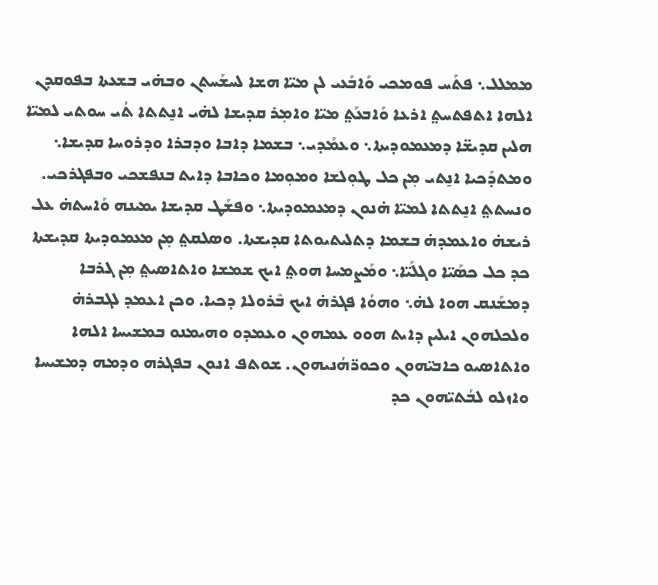ܡܡܠܠ܆ ܦܬܰܚ ܦܘܡܟܝ ܘܰܐܒܰܥܝ ܠܢ ܡܝ̈ܐ ܗܫܐ ܠܚܫܰܚܬܢ ܘܒܗ̇ܝ ܒܫܥܬܐ ܒܦܘܩܕܢ ܐܠܗܐ ܐܬܦܬܚܬ݀ ܐܪܥܐ ܘܰܐܒܥܰܬ݀ ܡܝ̈ܐ ܘܐܡ݂ܪ ܩܕܝܫܐ ܠܗ̇ܝ ܐܢ̱ܬܬܐ ܬܳܝ ܚܘܬܝ ܠܡܝ̈ܐ ܗܠܝܢ ܩܕܝܫ̈ܐ ܕܡܥܡܘܕܝܬܐ܆ ܘܥܡܰܕܝ܆ ܒܫܡܐ ܕܐܒܐ ܘܕܒܪܐ ܘܕܪܘܚܐ ܩܕܝܫܐ܆ ܘܡܬܕܰܟܝܐ ܐܢ̱ܬܝ ܡ݂ܢ ܟܠ ܛܘ݂ܠܫܐ ܘܡܘ݂ܡܐ ܘܟܐܒܐ ܕܐܝܬ ܒܢܦܫܟܝ ܘܒܦܓܪܟܝ. ܘܢܚܬܬ݀ ܐܢ̱ܬܬܐ ܠܡܝ̈ܐ ܗ̇ܢܘܢ ܕܡܥܡܘܕܝܬܐ܆ ܘܦܫܰܛ ܩܕܝܫܐ ܝܡܝܢܗ ܘܰܐܚܬܗ̇ ܥܠ ܪܝܫܗ̇ ܘܐܥܡܕܗ̇ ܒܫܡܐ ܕܬܠܝܬܝܘܬܐ ܩܕܝܫܬܐ. ܘܣܠܩܬ݀ ܡ݂ܢ ܡܥܡܘܕܝܬܐ ܩܕܝܫܬܐ ܟܕ ܟܠ ܟܣܰܝ̈ܐ ܘܓܠܰܝ̈ܐ܆ ܘܡܰܨܡܚܐ ܗܘܬ݀ ܐܝܟ ܫܡܫܐ ܘܐܬܐܣܝܬ݀ ܡ݂ܢ ܓܪܒܐ ܕܡܫܰܢܩ ܗܘܐ ܠܗ̇܆ ܘܗܘܳܐ ܦܓܪܗ̇ ܐܝܟ ܒܶܪܘܠܐ ܕܟܝܐ. ܘܟܢ ܐܥܡܕ ܠܓܒܪܗ̇ ܘܠܟܠܗܘܢ ܐܝܠܝܢ ܕܐܝܬ ܗܘܘ ܥܡܗܘܢ ܘܥܡܕܘ ܘܗܝܡܢܘ ܒܡܫܝܚܐ ܐܠܗܐ ܘܐܬܐܣܝܘ ܟܐܒܝ̈ܗܘܢ ܘܟܘܪ̈ܗܳܢܝܗܘܢ. ܫܘܬܦ ܐܢܘܢ ܒܦܓܪܗ ܘܕܡܗ ܕܡܫܝܚܐ ܘܐܙܠܘ ܠܒܳܬܝ̈ܗܘܢ ܟܕ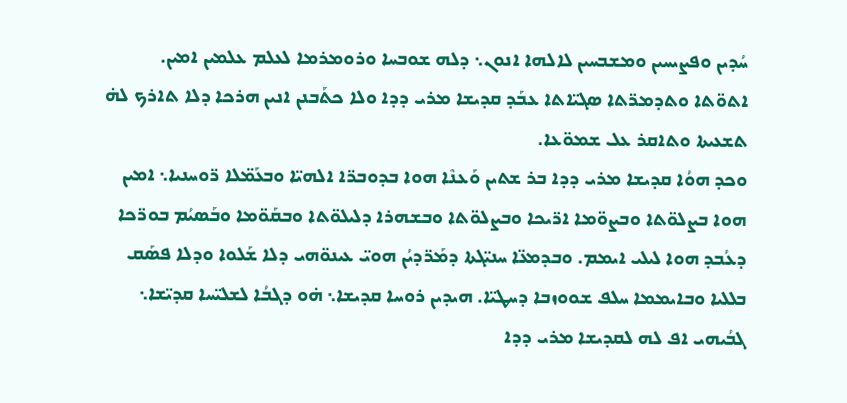ܚܳܕܝܢ ܘܦܨܝܚܝܢ ܘܡܫܒܚܝܢ ܠܐܠܗܐ ܐܢܘܢ܆ ܕܠܗ ܫܘܒܚܐ ܘܪܘܡܪܡܐ ܠܥܠܡ ܥܠܡܝܢ ܐܡܝܢ.
ܐܬܘ̈ܬܐ ܘܬܕܡܪ̈ܬܐ ܣܓܝ̈ܐܬܐ ܥܒܰܕ ܩܕܝܫܐ ܡܪܝ ܕܕܐ ܘܠܐ ܟܬܰܒܢܢ ܐܢܝܢ ܗܪܟܐ ܕܠܐ ܬܐܪܟ ܠܗ̇ ܬܫܥܝܬܐ ܘܬܐܩܪ ܥܠ ܫܡܘ̈ܥܐ.
ܘܟܕ ܗܘܳܐ ܩܕܝܫܐ ܡܪܝ ܕܕܐ ܒܪ ܫܬܝܢ ܘܰܥܢܶܐ ܗܘܐ ܒܕܘܒܪ̈ܐ ܐܠܗܝ̈ܐ ܘܒܥܰܡ̈ܠܐ ܪ̈ܘܚܢܝܐ܆ ܐܡܝܢ ܗܘܐ ܒܨܠܘ̈ܬܐ ܘܒܨܘ̈ܡܐ ܐܪ̈ܝܟܐ ܘܒܨܠܘ̈ܬܐ ܘܒܫܗܪܐ ܕܠܝܠܘ̈ܬܐ ܘܒܩܰܘ̈ܡܐ ܘܒܰܣܝܳܡ ܒܘܪ̈ܟܐ ܕܥܳܒܕ ܗܘܐ ܠܝܠܝ ܐܝܡܡ. ܘܒܕܡܥ̈ܐ ܚܢܝ̈ܓܬܐ ܕܡܰܪ̈ܕܝܳܢ ܗܘܝ̈ ܥܝܢܘ̈ܗܝ ܕܠܐ ܫܰܠܘܐ ܘܕܠܐ ܦܣܰܩ ܒܠܠܝܐ ܘܒܐܝܡܡܐ ܚܠܦ ܫܘܘܙܒܐ ܕܚܛܝ̈ܐ. ܗܝܕܝܢ ܪܘܚܐ ܩܕܝܫܐ܆ ܗ̇ܘ ܕܓܒܳܐ ܠܫܠܝ̈ܚܐ ܩܕܝ̈ܫܐ܆ ܓܒܳܝܗܝ ܐܦ ܠܗ ܠܩܕܝܫܐ ܡܪܝ ܕܕܐ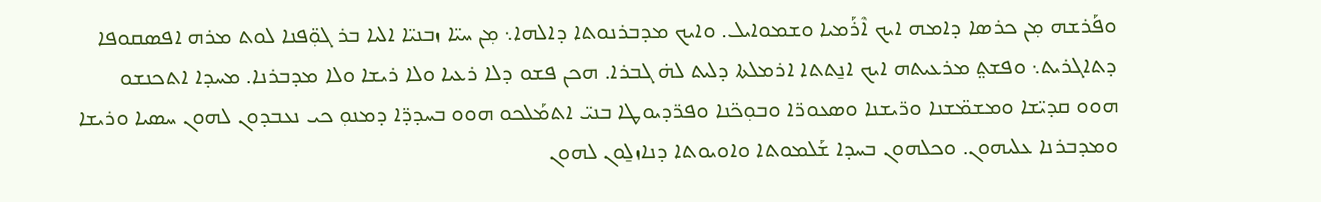ܘܦܰܪܫܗ ܡ݂ܢ ܟܪܣܐ ܕܐܡܗ ܐܝܟ ܐܶܪܰܡܝܐ ܘܫܡܘܐܝܠ. ܘܐܝܟ ܡܕܒܪܢܘܬܐ ܕܐܠܗܐ܆ ܡ݂ܢ ܚܝ̈ܐ ܙܒܢܝ̈ܐ ܐܠܝܐ ܒܪ ܓܘ݂̈ܦܢܐ ܠܘܬ ܡܪܗ ܐܦܣܩܘܦܐ ܕܬܐܓܪܝܬ܆ ܘܦܫܬ݀ ܡܪܥܝܬܗ ܐܝܟ ܐܢ̱ܬܬܐ ܐܪܡܠܬܐ ܕܠܝܬ ܠܗ̇ ܓܒܪܐ. ܗܟܢ ܦܫܘ ܕܠܐ ܪܥܝܐ ܘܠܐ ܪܝܫܐ ܘܠܐ ܡܕܒܪܢܐ. ܡܚܕܐ ܐܬܟܢܫܘ ܗܘܘ ܩܕܝ̈ܫܐ ܘܡܫܡ̈ܫܢܐ ܘܪ̈ܝܫܢܐ ܘܣܥܘܪ̈ܐ ܘܒܘ݂ܟ̈ܢܐ ܘܦܪ̈ܕܝܘܛܐ ܒܢܝ̈ ܐܬܡܰܠܟܘ ܗܘܘ ܒܚܕܕ̈ܐ ܕܡܢܘ݂ ܟܝ ܢܥܒܕܘܢ ܠܗܘܢ ܚܣܝܐ ܘܪܝܫܐ ܘܡܕܒܪܢܐ ܥܠܝܗܘܢ. ܘܟܠܗܘܢ ܒܚܕܐ ܫܰܠܡܘܬܐ ܘܐܘܝܘܬܐ ܕܢܐܙܠ̱ܘܢ ܠܗܘܢ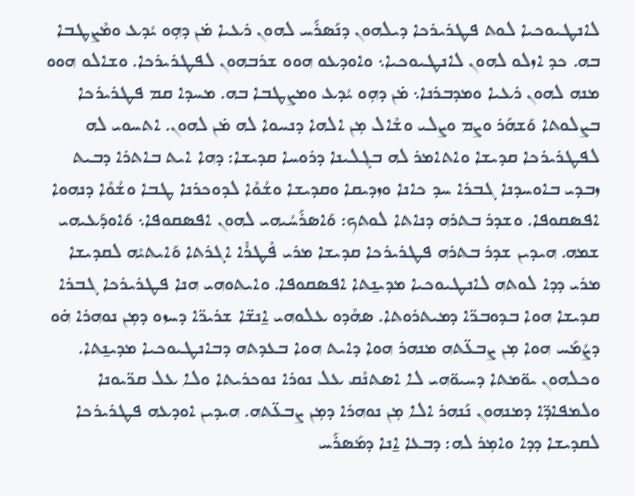ܠܐܢܛܝܘܟܝܐ ܠܘܬ ܦܛܪܝܪܟܐ ܕܝܠܗܘܢ ܕܢܰܣܪܰܚ ܠܗܘܢ ܪܥܝܐ ܡ̇ܢ ܕܗ݂ܘ ܝܳܕܥ ܘܡܶܨܛܒܐ ܒܗ. ܟܕ ܐܙܠܘ ܠܗܘܢ ܠܐܢܛܝܘܟܝܐ܆ ܘܐܘܕܥܘ ܗܘܘ ܫܪܒܗܘܢ ܠܦܛܪܝܪܟܐ. ܘܫܐܠܘ ܗܘܘ ܡܢܗ ܠܗܘܢ ܪܥܝܐ ܘܡܕܒܪܢܐ܆ ܡ̇ܢ ܕܗ݂ܘ ܝܳܕܥ ܘܡܨܛܒܐ ܒܗ. ܡܚܕܐ ܩܡ ܦܛܪܝܪܟܐ ܒܨܠܘܬܐ ܘܰܫܗܰܪ ܘܨܡ ܘܨܠܝ ܘܫܶܐܠ ܡ݂ܢ ܐܠܗܐ ܕܢܚܘܐ ܠܗ ܡ̇ܢ ܠܗܘܢ. ܐܬܚܘܝ ܠܗ ܠܦܛܪܝܪܟܐ ܩܕܝܫܐ ܘܐܬܐܡܪ ܠܗ ܒܓܠܝܢܐ ܕܪܘܚܐ ܩܕܝܫܐ: ܕܗܐ ܐܝܬ ܒܐܬܪܐ ܕܒܝܬ ܙܒܕܝ ܒܐܘܚܕܢܐ ܓܒܪܐ ܚܕ ܟܐܢܐ ܘܙܕܝܩܐ ܘܩܕܝܫܐ ܘܫܳܘܶܐ ܠܕܘܟܪܢܐ ܛܒܐ ܘܫܳܘܶܐ ܕܢܗܘܐ ܐܦܣܩܘܦܐ. ܘܫܕܪ ܒܬܪܗ ܕܢܐܬܐ ܠܘܬܟ: ܘܰܐܣܪܰܚܳܝܗܝ ܠܗܘܢ ܐܦܣܩܘܦܐ܆ ܘܰܐܘܕܰܥܝܗܝ ܫܡܗ. ܗܝܕܝܢ ܫܕܪ ܒܬܪܗ ܦܛܪܝܪܟܐ ܩܕܝܫܐ ܡܪܝ ܦܶܛܪܶܐ ܐܓܪܬܐ ܘܰܐܝܬܝܶܗ ܠܩܕܝܫܐ ܡܪܝ ܕܕܐ ܠܘܬܗ ܠܐܢܛܝܘܟܝܐ ܡܕܝܢ̱ܬܐ ܐܦܣܩܘܦܐ. ܘܐܝܬܘܗܝ ܗܢܐ ܦܛܪܝܪܟܐ ܓܒܪܐ ܩܕܝܫܐ ܗܘܐ ܒܕܘܒܪ̈ܐ ܕܡܝܬܪܘܬܐ. ܣܗܶܕܘ ܥܠܘܗܝ ܐ̱ܢܫ̈ܐ ܫܪܝܪ̈ܐ ܕܚܙܘ ܕܡ݂ܢ ܢܘܗܪܐ ܗ̇ܘ ܕܨܳܡܰܚ ܗܘܐ ܡ݂ܢ ܨܒܥ̈ܬܗ ܡܢܗܪ ܗܘܐ ܕܐܝܬ ܗܘܐ ܒܥܕܬܗ ܕܒܐܢܛܝܘܟܝܐ ܡܕܝܢ̱ܬܐ. ܘܟܠܗܘܢ ܝܘ̈ܡܬܐ ܕܚܝܘ̈ܗܝ ܠܐ ܐܣܬܢܶܩ ܥܠ ܢܘܪܐ ܢܘܟܪܝܬܐ ܘܠܐ ܥܠ ܩܪ̈ܝܘܢܐ ܘܠܡܦܐܕ̈ܐ ܕܡܢܗܘܢ ܢܰܢܗܪ ܐܠܐ ܡ݂ܢ ܢܘܗܪܐ ܕܡ݂ܢ ܨܒܥ̈ܬܗ. ܗܝܕܝܢ ܐܘܕܥܗ ܦܛܪܝܪܟܐ ܠܩܕܝܫܐ ܕܕܐ ܘܐܡ݂ܪ ܠܗ: ܕܒܥܐ ܐ̱ܢܐ ܕܡܰܣܪܰܚ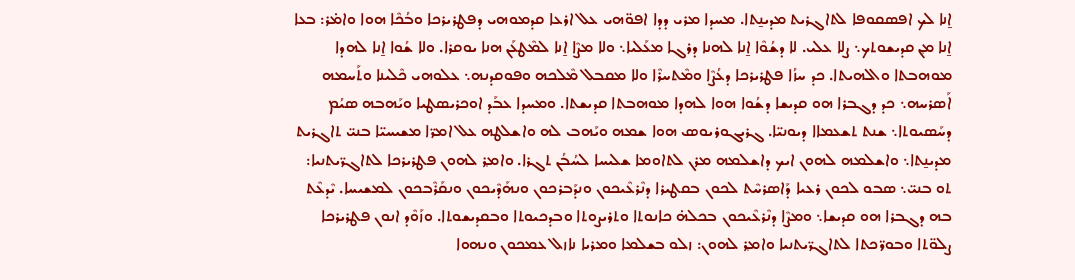ܐ̱ܢܐ ܠܟ ܐܦܣܩܘܦܐ ܠܬܐܓܪܝܬ ܡܕܝܢ̱ܬܐ. ܡܚܕܐ ܡܪܝ ܕܕܐ ܐܦܘ̈ܗܝ ܥܠ ܐܪܥܐ ܩܕܡܘܗܝ ܕܦܛܪܝܪܟܐ ܘܒܳܟܶܐ ܗܘܐ ܘܐܡ̇ܪ: ܒܥܐ ܐ̱ܢܐ ܡ݂ܢ ܩܕܝܫܘܬܟ܆ ܨܠܐ ܥܠܝ. ܠܐ ܕܫܳܘܶܐ ܐ̱ܢܐ ܠܗܢܐ ܕܪܓܐ ܡܥܰܠܝܐ܆ ܘܠܐ ܡܨܶܐ ܐ̱ܢܐ ܠܡܶܛܥܰܢ ܗܢܐ ܝܘܩܪܐ. ܘܠܐ ܫܳܘܐ ܐ̱ܢܐ ܠܗܕܐ ܡܘܗܒܬܐ ܘܐܠܗܝܬܐ. ܟܕ ܚܙܳܐ ܦܛܪܝܪܟܐ ܕܥܳܨܶܐ ܘܡܶܬܚܪܶܐ ܘܠܐ ܡܩܒܠ ܡܶܠܟܗ ܘܦܘܩܕܢܗ܆ ܥܠܘܗܝ ܟܶܠܝܢܐ ܘܬܰܚܡܗ ܐܰܣܪܚܗ܆ ܟܕ ܕܓܒܪܐ ܗܘ ܩܕܝܫܐ ܕܫܳܘܐ ܗܘܐ ܠܗܕܐ ܡܘܗܒܬܐ ܩܕܝܫܬܐ. ܘܡܚܕܐ ܥܒܰܕ ܐܘܟܪܝܣܛܝܐ ܘܝܰܗܒܗ ܣܝܳܡ ܕܚܰܣܝܘܬܐ܆ ܫܢܬ ܬܫܥܡܐܐ ܕܝܘܢܝ̈ܐ. ܓܪܝܓܘܪܝܘܣ ܗܘܐ ܫܡܗ ܘܝܰܗܒ ܠܗ ܘܐܫܠܛܗ ܥܠ ܐܡܪ̈ܐ ܡܫܝܚܝ̈ܐ ܒܢܝ̈ ܬܐܓܪܝܬ ܡܕܝܢ̱ܬܐ܆ ܘܐܫܠܡܗ ܠܗܘܢ ܐܝܟ ܕܐܫܠܡܗ ܡܪܢ ܠܬܐܘܡܐ ܫܠܝܚܐ ܠܚܳܒܳܢ ܬܓܪܐ. ܘܐܡ݂ܪ ܠܗܘܢ ܦܛܪܝܪܟܐ ܠܬܐܓܪ̈ܝܬܢܝܐ: ܬܘ ܒܢܝ̈܆ ܣܒܘ ܠܟܘܢ ܪܥܝܐ ܕܰܐܣܪܚܶܬ ܠܟܘܢ ܒܩܛܝܪܐ ܕܢܶܪܥܶܝܟܘܢ ܘܢܕܰܒܪܟܘܢ ܘܢܗܰܕܶܝܟܘܢ ܘܢܩܰܪܶܒܟܘܢ ܠܡܫܝܚܐ. ܝܶܕܥܶܬ ܒܗ ܕܓܒܪܐ ܗܘ ܩܕܝܫܐ܆ ܘܡܨܶܐ ܕܢܶܪܥܶܝܟܘܢ ܒܟܠܗ̇ ܟܐܢܘܬܐ ܘܬܪܝܨܘܬܐ ܘܒܕܟܝܘܬܐ ܘܒܩܕܝܫܘܬܐ. ܘܙܰܘܶܕ ܐܢܘܢ ܦܛܪܝܪܟܐ ܨܠܘ̈ܬܐ ܘܒܘܪ̈ܟܬܐ ܠܬܐܓܪ̈ܝܬܢܝܐ ܘܐܡ݂ܪ ܠܗܘܢ: ܙܠܘ ܒܫܠܡܐ ܘܡܪܝܐ ܢܐܙܠ ܥܡܟܘܢ ܘܢܗܘܐ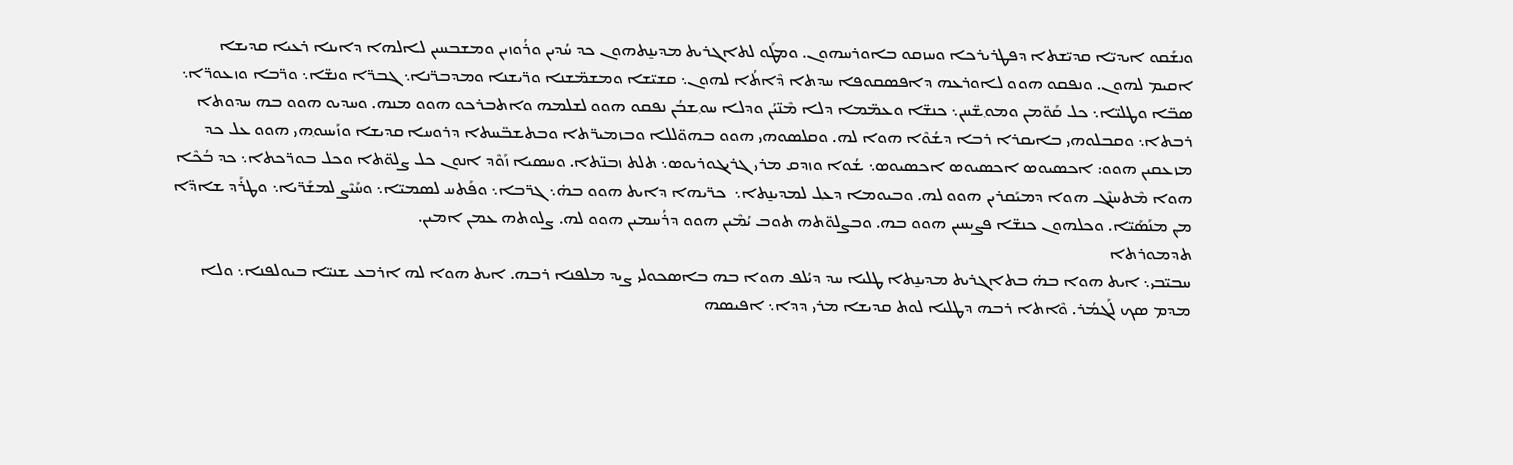ܘܢܫܰܩܘ ܐܝܕܝ̈ܐ ܩܕܝ̈ܫܬܐ ܕܦܛܪܝܪܟܐ ܘܚܙܩܘ ܒܐܘܪܚܗܘܢ. ܘܡܛܰܘ ܠܬܐܓܪܝܬ ܡܕܝܢ̱ܬܗܘܢ ܟܕ ܚܳܕܝܢ ܘܪܳܘܙܝܢ ܘܡܫܒܚܝܢ ܠܐܠܗܐ ܕܐܝܢܐ ܪܥܝܐ ܩܕܝܫܐ ܐܩܝܡ ܠܗܘܢ. ܘܢܦܩܘ ܗܘܘ ܠܐܘܪܥܗ ܕܐܦܣܩܘܦܐ ܚܕܬܐ ܕܶܐܬܳܐ ܠܗܘܢ܆ ܩܫܝ̈ܫܐ ܘܡܫܡ̈ܫܢܐ ܘܪ̈ܝܫܢܐ ܘܡܕܒܪ̈ܢܐ܆ ܓܒܪ̈ܐ ܘܢܫ̈ܐ܆ ܘܪ̈ܒܐ ܘܙܥܘܪ̈ܐ܆ ܣܒ̈ܐ ܘܛܠܝ̈ܐ܆ ܟܠ ܩܰܘ̈ܡܢ ܘܡܘ݂ܫ̈ܚܢ܆ ܟܢܫ̈ܐ ܘܥܡ̈ܡܐ ܕܠܐ ܡܶܢ̈ܝܳܢ ܘܕܠܐ ܚܘ݂ܫܒܳܢ ܢܦܩܘ ܗܘܘ ܠܫܠܡܗ ܘܐܬܒܪܟܘ ܗܘܘ ܡܢܗ. ܘܚܕܝܘ ܗܘܘ ܒܗ ܚܕܘܬܐ ܪܒܬܐ܆ ܘܩܒܠܘܗܝ ܒܐܝܩܪܐ ܪܒܐ ܕܫܳܘܶܐ ܗܘܐ ܠܗ. ܘܩܠܣܘܗܝ ܗܘܘ ܒܗܘ̈ܠܠܐ ܘܒܙܡܝܪ̈ܬܐ ܘܒܬܫܒ̈ܚܬܐ ܕܪܘܚܐ ܩܕܝܫܐ ܘܙܰܝܚܘ݂ܗܝ ܗܘܘ ܥܠ ܟܕ ܡܙܥܩܝܢ ܗܘܘ: ܐܟܣܝܘܣ ܐܟܣܝܘܣ ܐܟܣܝܘܣ܆ ܫܳܘܐ ܘܙܕܩ ܡܪܝ ܓܪܝܓܘܪܝܘܣ܆ ܬܠܬ ܙܒܢ̈ܬܐ. ܘܚܣܝܐ ܙܰܘܶܕ ܐܢܘܢ ܟܠ ܨܠܘ̈ܬܐ ܘܟܠ ܒܘܪ̈ܟܬܐ܆ ܟܕ ܒܳܟܶܐ ܗܘܐ ܡܶܬܚܢܶܓ ܗܘܐ ܕܡܝܰܩܪܝܢ ܗܘܘ ܠܗ. ܘܒܝܘܡܐ ܕܥ݂ܠ ܠܡܕܝܢ̱ܬܐ܆  ܟܪ̈ܝܗܐ ܕܐܝܬ ܗܘܘ ܒܗ̇܆ ܓܪ̈ܒܐ܆ ܘܦܰܬܚ ܠܣܡܝ̈ܐ܆ ܘܚܰܝܶܨ ܠܡܫܰܪ̈ܝܐ܆ ܘܛܪܰܕ ܫܐܕ̈ܐ ܡ݂ܢ ܡܢܰܣܰܝ̈ܐ. ܘܟܠܗܘܢ ܟܢܫ̈ܐ ܦܨܝܚܝܢ ܗܘܘ ܒܗ. ܘܒܨܠܘ̈ܬܗ ܬܘܒ ܝܳܡܶܝܢ ܗܘܘ ܕܪܳܚܡܝܢ ܗܘܘ ܠܗ. ܨܠܘܬܗ ܥܡܢ ܐܡܝܢ.
ܬܕܡܘܪܬܐ
ܚܒܝ̈ܒܝ܆ ܐܝܬ ܗܘܐ ܒܗ̇ ܒܬܐܓܪܝܬ ܡܕܝܢ̱ܬܐ ܛܠܝܐ ܚܕ ܕܝܳܠܦ ܗܘܐ ܒܗ ܒܐܣܟܘܠܝ ܨܝܕ ܡܠܦܢܐ ܪܒܗ. ܐܝܬ ܗܘܐ ܠܗ ܐܪܒܥ ܫܢܝ̈ܐ ܒܝܘܠܦܢܐ܆ ܘܠܐ ܡܕܡ ܣܟ ܠܰܓܡܳܪ. ܘܶܐܬܐ ܪܒܗ ܕܛܠܝܐ ܠܘܬ ܩܕܝܫܐ ܡܪܝ ܕܕܐ܆ ܐܦܝܣܗ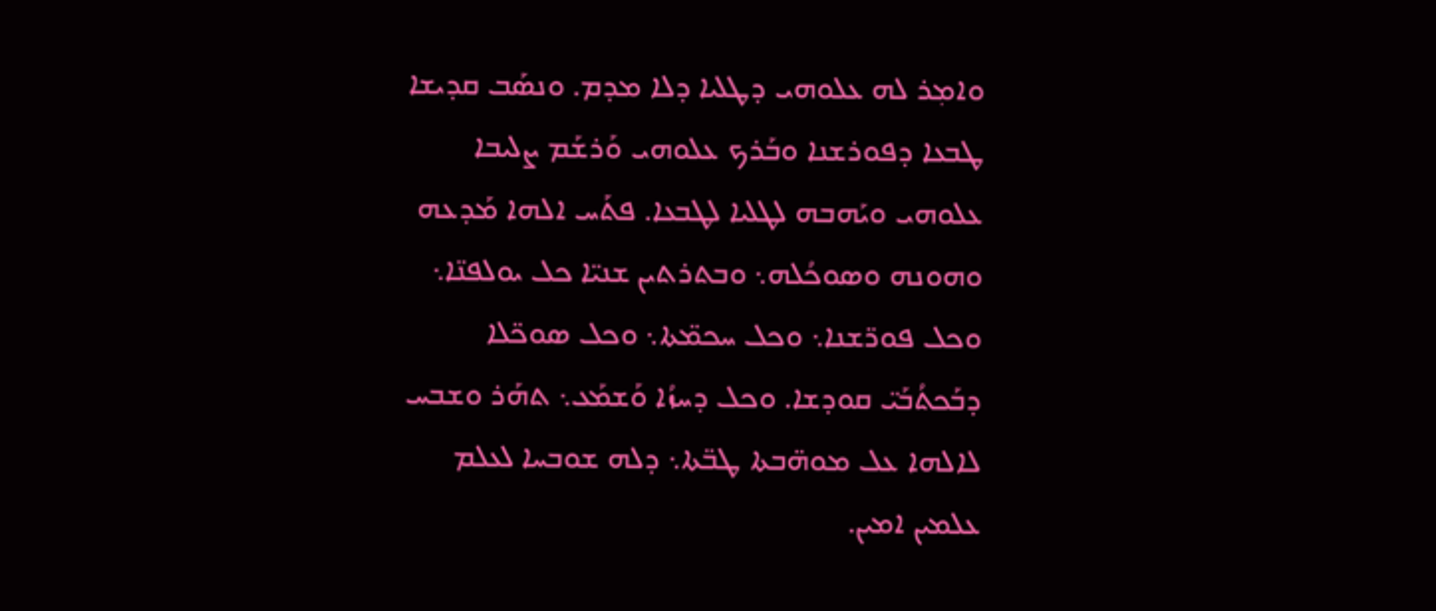ܘܐܡ݂ܪ ܠܗ ܥܠܘܗܝ ܕܛܠܝܐ ܕܠܐ ܡܕܡ. ܘܢܣܰܒ ܩܕܝܫܐ ܛܒܥܐ ܕܦܘܪܫܢܐ ܘܒܰܪܟ ܥܠܘܗܝ ܘܰܪܫܰܡ ܨܠܝܒܐ ܥܠܘܗܝ ܘܝܰܗܒܗ ܠܛܠܝܐ ܠܛܒܥܐ. ܦܬܰܚ ܐܠܗܐ ܡܰܕܥܗ ܘܗܘܢܗ ܘܣܘܟܳܠܗ܆ ܘܒܬܪܬܝܢ ܫܢܝ̈ܐ ܟܠ ܝܘܠܦܢ̈ܐ܆ ܘܟܠ ܦܘܪ̈ܫܢܐ܆ ܘܟܠ ܚܟܡ̈ܬܐ܆ ܘܟܠ ܣܘܟ̈ܠܐ ܕܒܰܟܬܳܒܰܝ̈ ܩܘܕܫܐ. ܘܟܠ ܕܚܙܳܐ ܘܰܫܡܰܥ܆ ܬܗܰܪ ܘܫܒܚ ܠܐܠܗܐ ܥܠ ܡܘܗ̈ܒܬܐ ܛܒ̈ܬܐ܆ ܕܠܗ ܫܘܒܚܐ ܠܥܠܡ ܥܠܡܝܢ ܐܡܝܢ.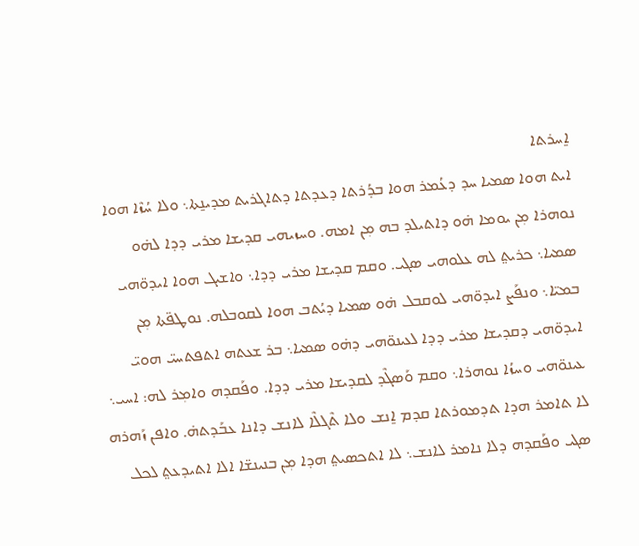ܐ̱ܚܪܬܐ
ܐܝܬ ܗܘܐ ܣܡܝܐ ܚܕ ܕܥܳܡܪ ܗܘܐ ܒܕܳܪܬܐ ܕܥܕܬܐ ܕܬܐܓܪܝܬ ܡܕܝܢ̱ܬܐ܆ ܘܠܐ ܚܳܙܶܐ ܗܘܐ ܢܘܗܪܐ ܡ݂ܢ ܝܘܡܐ ܗ̇ܘ ܕܐܬܝܠܕ ܒܗ ܡ݂ܢ ܐܡܗ. ܘܚܙܝܗܝ ܩܕܝܫܐ ܡܪܝ ܕܕܐ ܠܗ̇ܘ ܣܡܝܐ܆ ܟܪܝܬ݀ ܠܗ ܥܠܘܗܝ ܣܓܝ. ܘܩܡ ܩܕܝܫܐ ܡܪܝ ܕܕܐ܆ ܘܐܫܝܓ ܗܘܐ ܐܝܕܘ̈ܗܝ ܒܡܝ̈ܐ܆ ܘܢܦܰܨ ܐܝܕܘ̈ܗܝ ܠܘܩܒܠ ܗ̇ܘ ܣܡܝܐ ܕܝܳܬܒ ܗܘܐ ܠܩܘܒܠܗ. ܢܘܛܦ̈ܬܐ ܡ݂ܢ ܐܝܕܘ̈ܗܝ ܕܩܕܝܫܐ ܡܪܝ ܕܕܐ ܠܥܝܢܘ̈ܗܝ ܕܗ̇ܘ ܣܡܝܐ܆ ܒܪ ܫܥܬܗ ܐܬܦܬܚܝ̈ ܗܘܝ̈ ܥܝܢܘ̈ܗܝ ܘܚܙܳܐ ܢܘܗܪܐ܆ ܘܩܡ ܘܰܣܓܶܕ ܠܩܕܝܫܐ ܡܪܝ ܕܕܐ. ܘܦܰܩܕܗ ܘܐܡ݂ܪ ܠܗ: ܐܚܝ܆ ܠܐ ܬܐܡܪ ܗܕܐ ܬܕܡܘܪܬܐ ܩܕܡ ܐ̱ܢܫ ܘܠܐ ܬܶܓܠܶܐ ܠܐܢܫ ܕܐܢܐ ܥܒܰܕܬܗ̇. ܘܐܦܢ ܙܰܗܪܗ ܣܓܝ ܘܦܰܩܕܗ ܕܠܐ ܢܐܡܪ ܠܐܢܫ܆ ܠܐ ܐܬܟܣܝܬ݀ ܗܕܐ ܡ݂ܢ ܒܢܝܢܫ̈ܐ ܐܠܐ ܐܬܝܕܥܬ݀ ܠܟܠ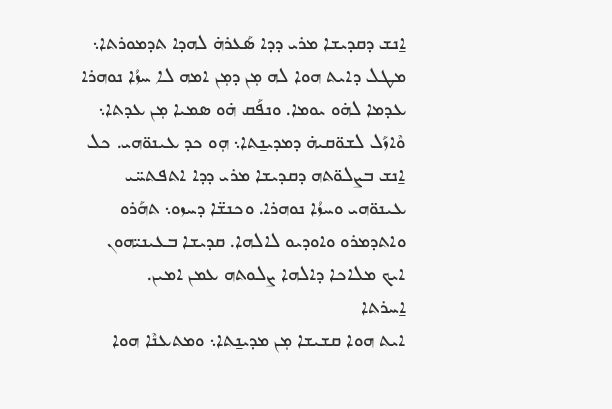ܐ̱ܢܫ ܕܩܕܝܫܐ ܡܪܝ ܕܕܐ ܣܰܥܪܗ̇ ܠܗܕܐ ܬܕܡܘܪܬܐ܆ ܡܛܠ ܕܐܝܬ ܗܘܐ ܠܗ ܡ݂ܢ ܕܡ݂ܢ ܐܡܗ ܠܐ ܚܙܳܐ ܢܘܗܪܐ ܥܕܡܐ ܠܗ̇ܘ ܝܘܡܐ. ܘܢܦܰܩ ܗ̇ܘ ܣܡܝܐ ܡ݂ܢ ܥܕܬܐ܆ ܘܶܐܙܰܠ ܠܫܘ̈ܩܝܗ̇ ܕܡܕܝܢ̱ܬܐ܆ ܗ݂ܘ ܟܕ ܥܝܢܘ̈ܗܝ. ܟܠ ܐ̱ܢܫ ܒܨܠܘ̈ܬܗ ܕܩܕܝܫܐ ܡܪܝ ܕܕܐ ܐܬܦܬܚ̈ܝ ܥܝܢܘ̈ܗܝ ܘܚܙܳܐ ܢܘܗܪܐ. ܘܟܢܫ̈ܐ ܕܚܙܘ܆ ܬܗܰܪܘ ܘܐܬܕܡܪܘ ܘܐܘܕܝܘ ܠܐܠܗܐ. ܩܕܝܫܐ ܒܥܝܢܝ̈ܗܘܢ ܐܝܟ ܡܠܐܟܐ ܕܐܠܗܐ ܨܠܘܬܗ ܥܡܢ ܐܡܝܢ.
ܐ̱ܚܪܬܐ
ܐܝܬ ܗܘܐ ܩܫܝܫܐ ܡ݂ܢ ܡܕܝܢ̱ܬܐ܆ ܘܡܬܥܢܶܐ ܗܘܐ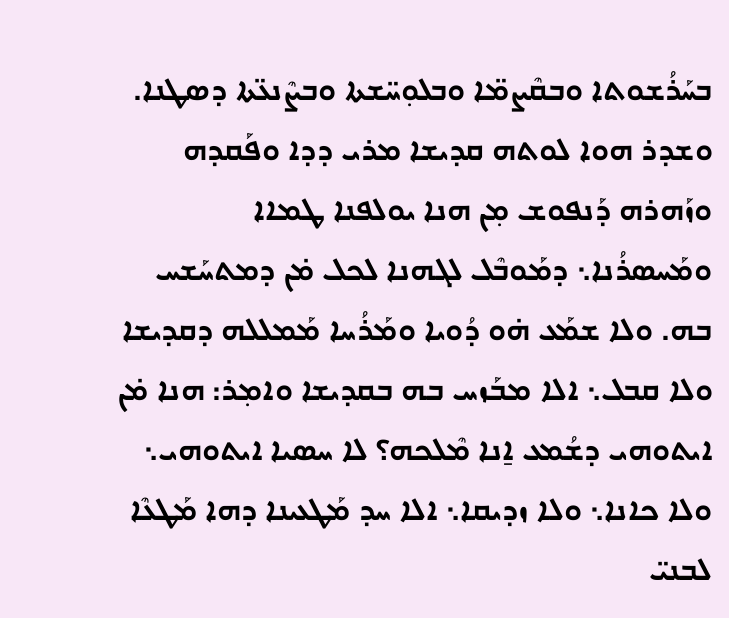ܒܚܰܪܳܫܘܬܐ ܘܒܩܶܨܡ̈ܐ ܘܒܠܘ݂ܚ̈ܫܬܐ ܘܒܨܶܢܥ̈ܬܐ ܕܣܛܢܐ. ܘܫܕܪ ܗܘܐ ܠܘܬܗ ܩܕܝܫܐ ܡܪܝ ܕܕܐ ܘܦܰܩܕܗ ܘܙܰܗܪܗ ܕܰܢܦܘܫ ܡ݂ܢ ܗܢܐ ܝܘܠܦܢܐ ܛܡܐܐ ܘܡܰܚܣܪܳܢܐ܆ ܕܡܰܘܒܶܠ ܠܓܗܢܐ ܠܟܠ ܡ̇ܢ ܕܡܬܚܰܫܚ ܒܗ. ܘܠܐ ܫܡܰܥ ܗ̇ܘ ܕܳܘܝܐ ܘܡܰܪܳܚܐ ܡܰܡܠܠܗ ܕܩܕܝܫܐ ܘܠܐ ܩܒܠ܆ ܐܠܐ ܡܒܰܙܚ ܒܗ ܒܩܕܝܫܐ ܘܐܡ݂ܪ: ܗܢܐ ܡ̇ܢ ܐܝܬܘܗܝ ܕܫܳܡܥ ܐ̱ܢܐ ܡܶܠܟܗ؟ ܠܐ ܚܣܝܐ ܐܝܬܘܗܝ܆ ܘܠܐ ܟܐܢܐ܆ ܘܠܐ ܙܕܝܩܐ܆ ܐܠܐ ܚܕ ܡܰܛܥܝܢܐ ܕܗܐ ܡܰܛܥܶܐ ܠܒܢܝ̈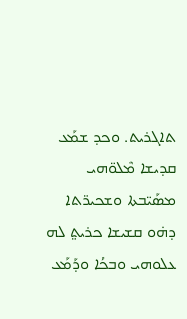ܬܐܓܪܝܬ. ܘܟܕ ܫܡܰܥ ܩܕܝܫܐ ܡܶܠܘ̈ܗܝ ܡܣܰܝ̈ܒܬܐ ܘܫܟܝܪ̈ܬܐ ܕܗ̇ܘ ܩܫܝܫܐ ܟܪܝܬ݀ ܠܗ ܥܠܘܗܝ ܘܒܟܳܐ ܘܕܰܡܰܥ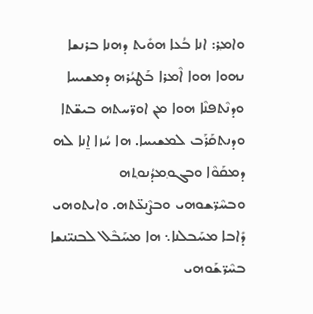ܘܐܡ݂ܪ: ܐܢܐ ܒܳܥܐ ܗܘܺܝܬ ܕܗܢܐ ܒܪܢܫܐ ܢܗܘܐ ܗܘܐ ܐܶܡܪܐ ܒܰܛܝܳܪܗ ܕܡܫܝܚܐ ܘܕܢܶܬܦܢܶܐ ܗܘܐ ܡ݂ܢ ܐܘܪ̈ܚܬܗ ܒܝܫ̈ܬܐ ܘܕܢܬܩܰܪܰܒ ܠܡܫܝܚܐ. ܗܐ ܚܳܙܐ ܐ̱ܢܐ ܠܗ ܕܡܩܰܘܶܐ ܘܒܓܘ݂ܡܕܳܢܘ݂ܬܗ ܘܒܚܶܪ̈ܫܘܗܝ ܘܒܨܶܢܥ̈ܬܗ. ܘܐܝܬܘܗܝ ܕܺܐܒܐ ܡܚܰܒܠܢܐ܆ ܗܐ ܡܚܰܒܶܠ ܠܒܢܝ̈ܢܫܐ ܒܚܶܪ̈ܫܰܘܗܝ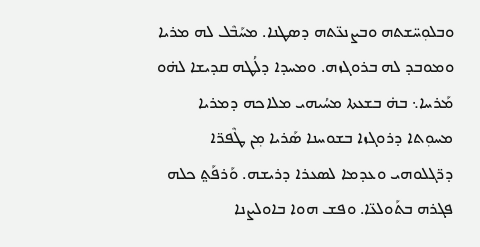ܘܒܠܘ݂ܚ̈ܫܬܗ ܘܒܨܢܥ̈ܬܗ ܕܣܛܢܐ. ܡܚܰܒܶܠ ܠܗ ܡܪܝܐ ܘܡܘܒܕ ܠܗ ܒܪܘܓܙܗ. ܘܡܚܕܐ ܕܠܳܛܗ ܩܕܝܫܐ ܠܗ̇ܘ ܡܰܪܚܐ܆ ܒܗ̇ ܒܫܥܬܐ ܡܚܳܝܗܝ ܡܠܐܟܗ ܕܡܪܝܐ ܡܚܘ݂ܬܐ ܕܪܘܓܙܐ ܒܫܘܚܢܐ ܣܰܪܝܐ ܡ݂ܢ ܛܶܦܪ̈ܐ ܕܪ̈ܓܠܘܗܝ ܘܥܕܡܐ ܠܣܥܪܐ ܕܪܝܫܗ. ܘܰܪܦܰܬ݀ ܟܠܗ ܦܓܪܗ ܒܬܰܘܠܥ̈ܐ. ܘܦܫ ܗܘܐ ܒܐܘܠܨܢܐ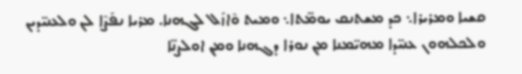ܩܫܝܐ ܘܡܪܝܪܐ܆ ܟܕ ܡܫܬܢܩ ܝܘܡ̈ܬܐ܆ ܘܡܝܬ ܘܶܐܙܰܠ ܠܓܗܢܐ. ܡܪܝܐ ܢܦܰܨܶܐ ܠܢ ܘܠܥܢܝ̈ܕܝܢ ܘܠܟܠܗܘܢ ܥܢܝ̈ܕܐ ܡܗܝ̈ܡܢܐ ܡ݂ܢ ܢܘܪܐ ܕܓܗܢܐ ܘܡ݂ܢ ܐܘܠܨܢ̈ܐ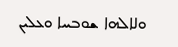ܘܠܐܠܗܐ ܫܘܒܚܐ ܘܥܠܝܢ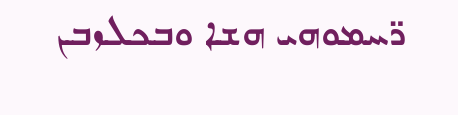ܪ̈ܚܡܘܗܝ ܗܫܐ ܘܒܟܠܙܒܢ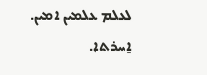ܠܥܠܡ ܥܠܡܝܢ ܐܡܝܢ.
ܐ̱ܚܪܬܐ.